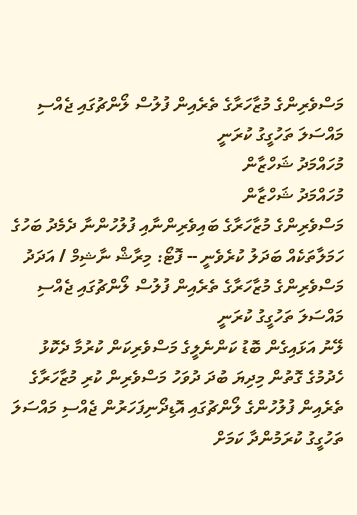މަސްވެރިންގެ މުޒާހަރާގެ ތެރެއިން ފުލުސް ލޯންޗުގައި ޖެއްސި މައްސަލަ ތަހުގީގު ކުރަނީ
މުހައްމަދު ޝަހްޒާން
މުހައްމަދު ޝަހްޒާން
މަސްވެރިންގެ މުޒާހަރާގެ ބައިވެރިންނާއި ފުލުހުންނާ ދެމެދު ބަހުގެ ހަމަލާތަކެއް ބަދަލު ކުރެވެނީ -- ފޮޓޯ: މިރާޝް ނާޝިމް / އަދަދު
މަސްވެރިންގެ މުޒާހަރާގެ ތެރެއިން ފުލުސް ލޯންޗުގައި ޖެއްސި މައްސަލަ ތަހުގީގު ކުރަނީ
ލޭނު އަޅައިގެން ބޮޑު ކަންނެލީގެ މަސްވެރިކަން ކުރުމާ ދެކޮޅު ހެދުމުގެ ގޮތުން މިދިޔަ ބުދަ ދުވަހު މަސްވެރިން ކުރި މުޒާހަރާގެ ތެރެއިން ފުލުހުންގެ ލޯންޗުގައި އޮޑިދޯނިފަހަރުން ޖެއްސި މައްސަލަ ތަހުގީގު ކުރަމުންދާ ކަމަށް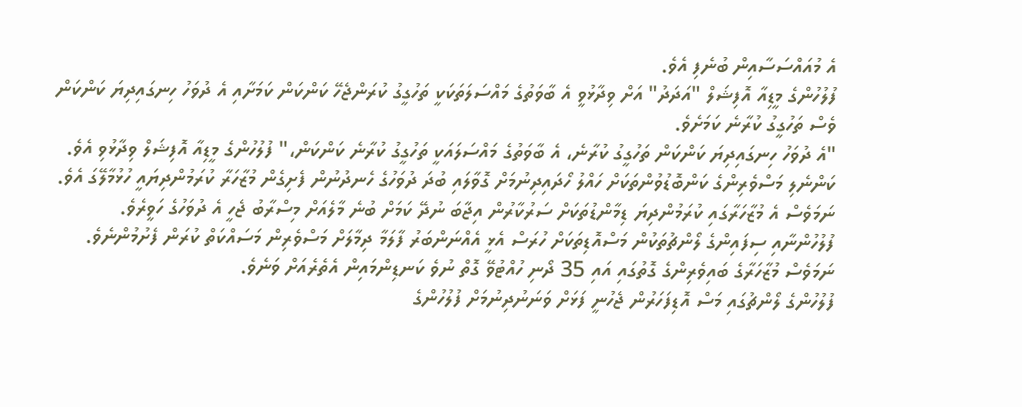އެ މުއައްސަސާއިން ބުނެފި އެވެ.
ފުލުހުންގެ މީޑިއާ އޮފިޝަލް "އަދަދު" އަށް ވިދާޅުވީ އެ ބާވަތުގެ މައްސަލަތަކަކީ ތަހުގީގު ކުރަންޖެހޭ ކަންކަން ކަމަށާއި އެ ދުވަހު ހިނގައިދިޔަ ކަންކަން ވެސް ތަހުގީގު ކުރާނެ ކަމަށެވެ.
"އެ ދުވަހު ހިނގައިދިޔަ ކަންކަން ތަހުގީގު ކުރާނެ، އެ ބާވަތުގެ މައްސަލައަކީ ތަހުގީގު ކުރާނެ ކަންކަން،" ފުލުހުންގެ މީޑިއާ އޮފިޝަލް ވިދާޅުވި އެވެ.
ކަންނެލި މަސްވެރިންގެ ކަންބޮޑުވުންތަކަށް ހައްލު ހޯދައިދިނުމަށް ގޮވާލައި ބުދަ ދުވަހުގެ ހެނދުނުން ފެށިގެން މުޒާހަރާ ކުރަމުންދިޔައީ ހުޅުމާލޭގަ އެވެ. ނަމަވެސް އެ މުޒާހަރާގައި ކުރަމުންދިޔަ ޑިމާންޑުތަކަށް ސަރުކާރުން އިޖާބަ ނުދޭ ކަމަށް ބުނެ މާލެއަށް މިސްރާބު ޖެހީ އެ ދުވަހުގެ ހަވީރެވެ.
ފުލުހުންނާއި ސިފައިންގެ ލޯންޗުތަކުން މަސްއޮޑިތަކަށް ހުރަސް އެޅީ އެއްނަންބަރު ފާލަމާ ދިމާލަށް މަސްވެރިން މަސައްކަތް ކުރަން ފެށުމުންނެވެ. ނަމަވެސް މުޒާހަރާގެ ބައިވެރިންގެ ގޮތުގައި އައި 35 ދޯނި ހުއްޓުވޭ ގޮތް ނުވެ ކަނޑިންމައިން އެތެރެއަށް ވަނެވެ.
ފުލުހުންގެ ލޯންޗުގައި މަސް އޮޑިފަހަރުން ޖެހުނީ ފަޅަށް ވަނަނުދިނުމަށް ފުލުހުންގެ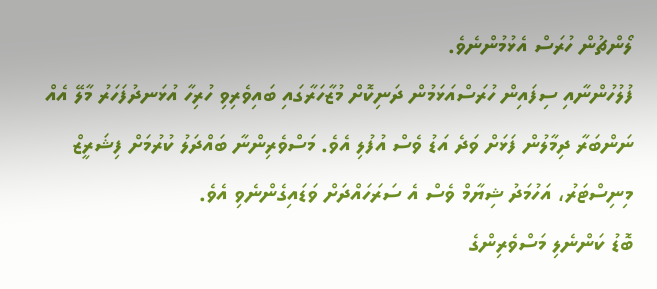ލޯންޗުން ހުރަސް އެޅުމުންނެވެ.
ފުލުހުންނާއި ސިފައިން ހުރަސްއަޅަމުން ދަނިކޮށް މުޒާހަރާގައި ބައިވެރިވި ހުރިހާ އުޅަނދުފަހަރު މާލޭ އެއް ނަންބަރާ ދިމާލުން ފަޅަށް ވަދެ އަޑު ވެސް އުފުލި އެވެ. މަސްވެރިންނާ ބައްދަލު ކުރުމަށް ފިޝަރީޒް މިނިސްޓަރު، އަހުމަދު ޝިޔާމް ވެސް އެ ސަރަހައްދަށް ވަޑައިގެންނެވި އެވެ.
ބޮޑު ކަންނެލި މަސްވެރިންގެ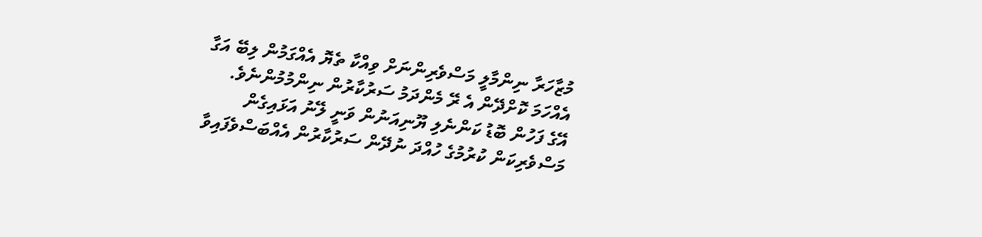މުޒާހަރާ ނިންމާލީ މަސްވެރިންނަށް ވިއްކާ ތެޔޮ އެއްގަމުން ލިބޭ އަގާ އެއްހަމަ ކޮށްދޭން އެ ރޭ މެންދަމު ސަރުކާރުން ނިންމުމުންނެވެ.
އޭގެ ފަހުން ބޮޑު ކަންނެލި ޔޫނިއަނުން ވަނީ ލޭނު އަޅައިގެން މަސްވެރިކަން ކުރުމުގެ ހުއްދަ ނުދޭން ސަރުކާރުން އެއްބަސްވެފައިވާ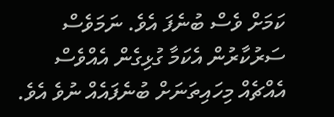ކަމަށް ވެސް ބުނެފަ އެވެ. ނަމަވެސް ސަރުކާރުން އެކަމާ ގުޅިގެން އެއްވެސް އެއްޗެއް މިހައިތަނަށް ބުނެފައެއް ނުވެ އެވެ.